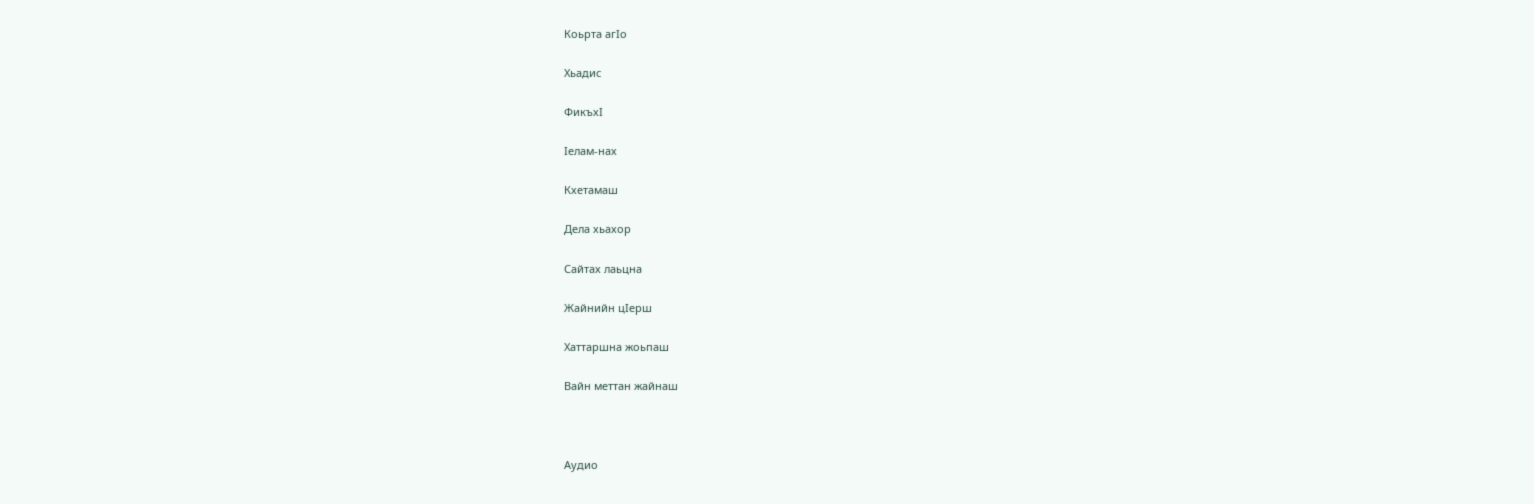Коьрта агIо

Хьадис

ФикъхI

Iелам-нах

Кхетамаш

Дела хьахор

Сайтах лаьцна

Жайнийн цIерш

Хаттаршна жоьпаш

Вайн меттан жайнаш



Аудио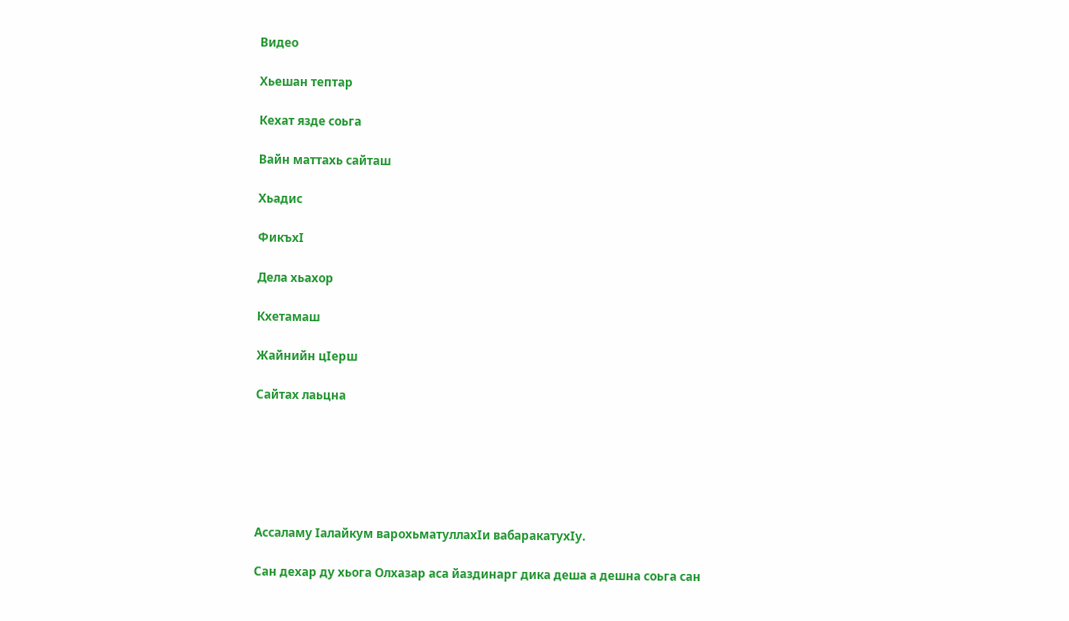Видео

Хьешан тептар

Кехат язде соьга

Вайн маттахь сайташ

Хьадис

ФикъхI

Дела хьахор

Кхетамаш

Жайнийн цIерш

Сайтах лаьцна






Ассаламу Iалайкум варохьматуллахIи вабаракатухIу.

Сан дехар ду хьога Олхазар аса йаздинарг дика деша а дешна соьга сан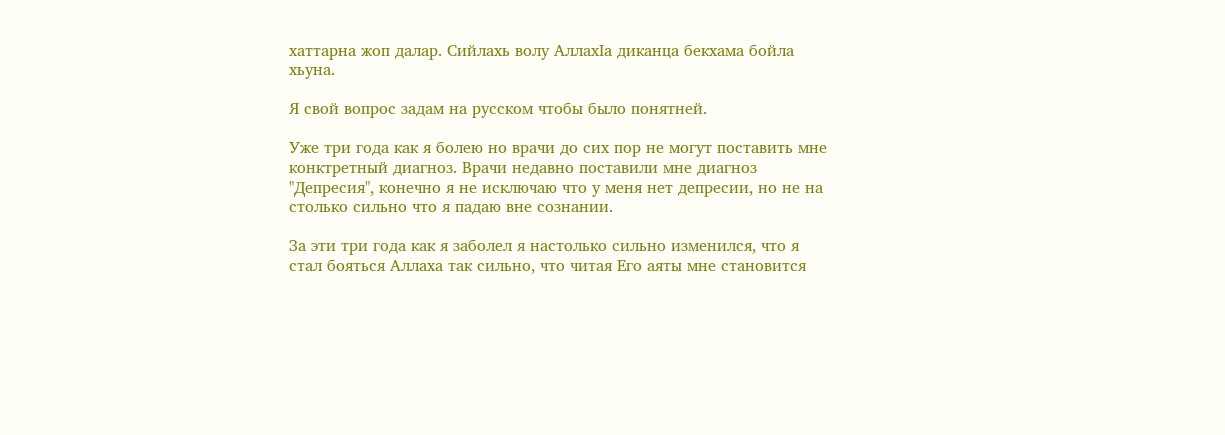хаттарна жоп далар. Сийлахь волу АллахIа диканца бекхама бойла хьуна.

Я свой вопрос задам на русском чтобы было понятней.

Уже три года как я болею но врачи до сих пор не могут поставить мне конктретный диагноз. Врачи недавно поставили мне диагноз "Депресия", конечно я не исключаю что у меня нет депресии, но не на столько сильно что я падаю вне сознании.

За эти три года как я заболел я настолько сильно изменился, что я стал бояться Аллаха так сильно, что читая Его аяты мне становится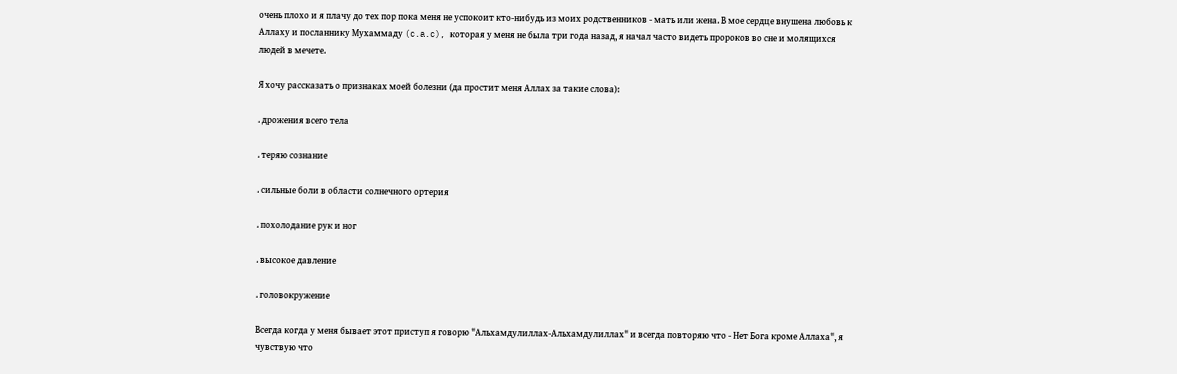очень плохо и я плачу до тех пор пока меня не успокоит кто-нибудь из моих родственников - мать или жена. В мое сердце внушена любовь к Аллаху и посланнику Мухаммаду (c.a.c), которая у меня не была три года назад, я начал часто видеть пророков во сне и молящихся людей в мечете.

Я хочу рассказать о признаках моей болезни (да простит меня Аллах за такие слова):

. дрожения всего тела

. теряю сознание

. сильные боли в области солнечного ортерия

. похолодание рук и ног

. высокое давление

. головокружение

Всегда когда у меня бывает этот приступ я говорю "Альхамдулиллах-Альхамдулиллах" и всегда повторяю что - Нет Бога кроме Аллаха", я чувствую что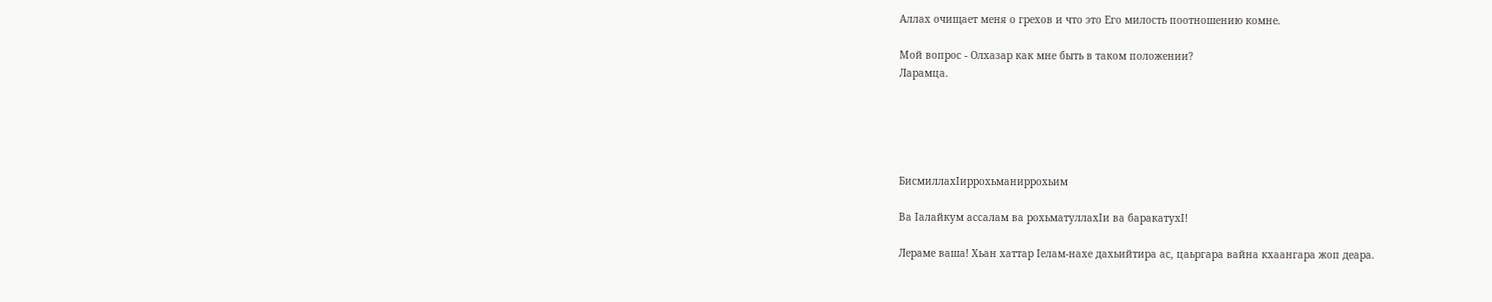Аллах очищает меня о грехов и что это Его милость поотношению комне.

Мой вопрос - Олхазар как мне быть в таком положении?
Ларамца.





БисмиллахIиррохьманиррохьим

Ва Iалайкум ассалам ва рохьматуллахIи ва баракатухI!

Лераме ваша! Хьан хаттар Iелам-нахе дахьийтира ас, цаьргара вайна кхаангара жоп деара.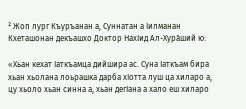² Жоп лург Къуръанан а, Суннатан а Iилманан Кхеташонан декъашхо Доктор НахIид Ал-Хура́ший ю:

«Хьан кехат Iаткъамца дийшира ас. Суна Iаткъам бира хьан хьолана лоьрашка дарба хIотта луш ца хиларо а, цу хьоло хьан синна а, хьан дегIана а хало еш хиларо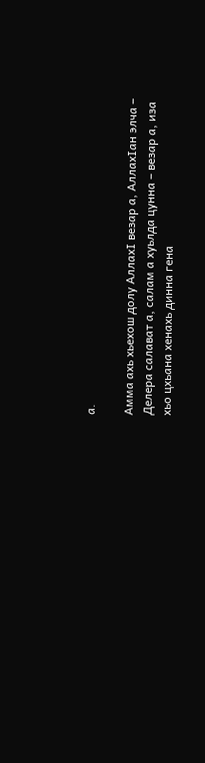а.

Амма ахь хьехош долу АллахI везар а, АллахIан элча – Делера салават а, салам а хуьлда цунна – везар а, иза хьо цхьана хенахь динна гена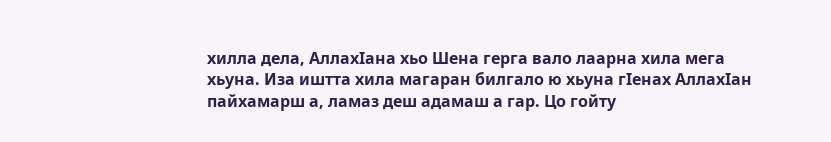хилла дела, АллахIана хьо Шена герга вало лаарна хила мега хьуна. Иза иштта хила магаран билгало ю хьуна гIенах АллахIан пайхамарш а, ламаз деш адамаш а гар. Цо гойту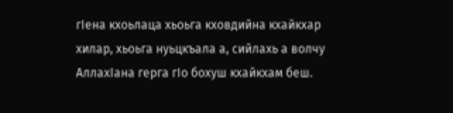гIена кхоьлаца хьоьга кховдийна кхайкхар хилар, хьоьга нуьцкъала а, сийлахь а волчу АллахIана герга гIо бохуш кхайкхам беш.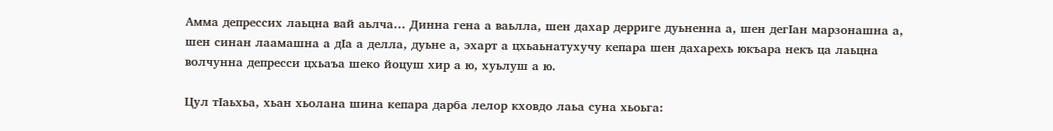Амма депрессих лаьцна вай аьлча… Динна гена а ваьлла, шен дахар дерриге дуьненна а, шен дегIан марзонашна а, шен синан лаамашна а дIа а делла, дуьне а, эхарт а цхьаьнатухучу кепара шен дахарехь юкъара некъ ца лаьцна волчунна депресси цхьаъа шеко йоцуш хир а ю, хуьлуш а ю.

Цул тIаьхьа, хьан хьолана шина кепара дарба лелор кховдо лаьа суна хьоьга: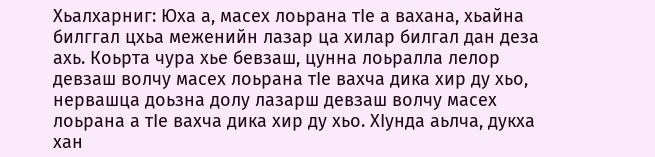Хьалхарниг: Юха а, масех лоьрана тIе а вахана, хьайна билггал цхьа меженийн лазар ца хилар билгал дан деза ахь. Коьрта чура хье бевзаш, цунна лоьралла лелор девзаш волчу масех лоьрана тIе вахча дика хир ду хьо, нервашца доьзна долу лазарш девзаш волчу масех лоьрана а тIе вахча дика хир ду хьо. ХIунда аьлча, дукха хан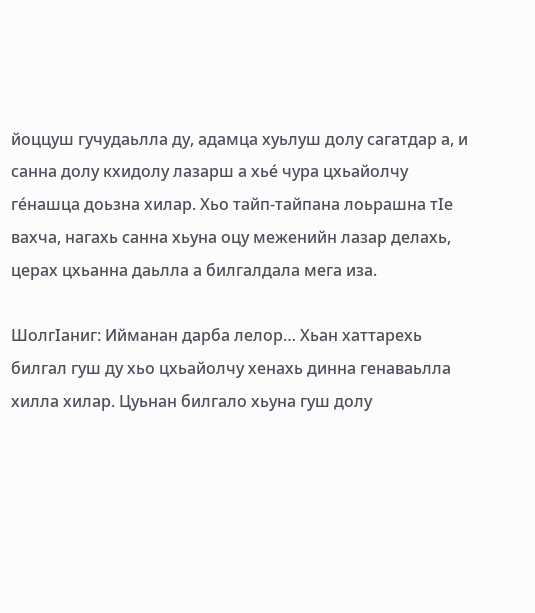йоццуш гучудаьлла ду, адамца хуьлуш долу сагатдар а, и санна долу кхидолу лазарш а хье́ чура цхьайолчу ге́нашца доьзна хилар. Хьо тайп-тайпана лоьрашна тIе вахча, нагахь санна хьуна оцу меженийн лазар делахь, церах цхьанна даьлла а билгалдала мега иза.

ШолгIаниг: Ийманан дарба лелор… Хьан хаттарехь билгал гуш ду хьо цхьайолчу хенахь динна генаваьлла хилла хилар. Цуьнан билгало хьуна гуш долу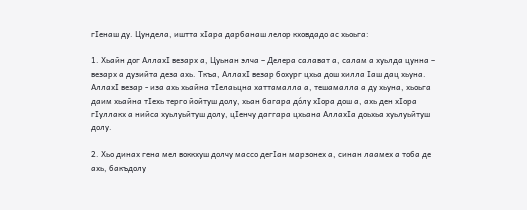гIенаш ду. Цундела, иштта хIара дарбанаш лелор кховдадо ас хьоьга:

1. Хьайн дог АллахI везарх а, Цуьнан элча – Делера салават а, салам а хуьлда цунна – везарх а дузийта деза ахь. Ткъа, АллахI везар бохург цхьа дош хилла Iаш дац хьуна. АллахI везар - иза ахь хьайна тIелаьцна хаттамалла а, тешамалла а ду хьуна, хьоьга даим хьайна тIехь терго йойтуш долу, хьан багара до́лу хIора дош а, ахь ден хIора гIуллакх а нийса хуьлуьйтуш долу, цIенчу даггара цхьана АллахIа доьхьа хуьлуьйтуш долу.

2. Хьо динах гена мел воккхуш долчу массо дегIан марзонех а, синан лаамех а тоба де ахь, бакъдолу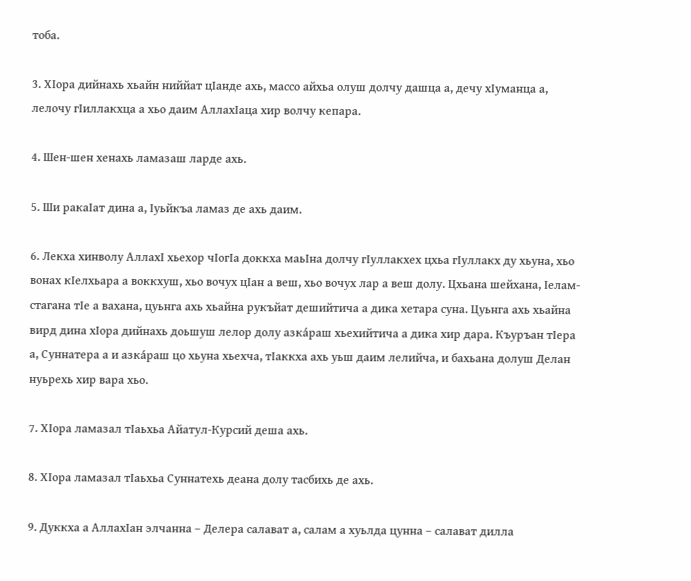тоба.

3. ХIора дийнахь хьайн ниййат цIанде ахь, массо айхьа олуш долчу дашца а, дечу хIуманца а, лелочу гIиллакхца а хьо даим АллахIаца хир волчу кепара.

4. Шен-шен хенахь ламазаш ларде ахь.

5. Ши ракаIат дина а, Iуьйкъа ламаз де ахь даим.

6. Лекха хинволу АллахI хьехор чIогIа доккха маьIна долчу гIуллакхех цхьа гIуллакх ду хьуна, хьо вонах кIелхьара а воккхуш, хьо вочух цIан а веш, хьо вочух лар а веш долу. Цхьана шейхана, Iелам-стагана тIе а вахана, цуьнга ахь хьайна рукъйат дешийтича а дика хетара суна. Цуьнга ахь хьайна вирд дина хIора дийнахь доьшуш лелор долу азка́раш хьехийтича а дика хир дара. Къуръан тIера а, Суннатера а и азка́раш цо хьуна хьехча, тIаккха ахь уьш даим лелийча, и бахьана долуш Делан нуьрехь хир вара хьо.

7. ХIора ламазал тIаьхьа Айатул-Курсий деша ахь.

8. ХIора ламазал тIаьхьа Суннатехь деана долу тасбихь де ахь.

9. Дуккха а АллахIан элчанна – Делера салават а, салам а хуьлда цунна – салават дилла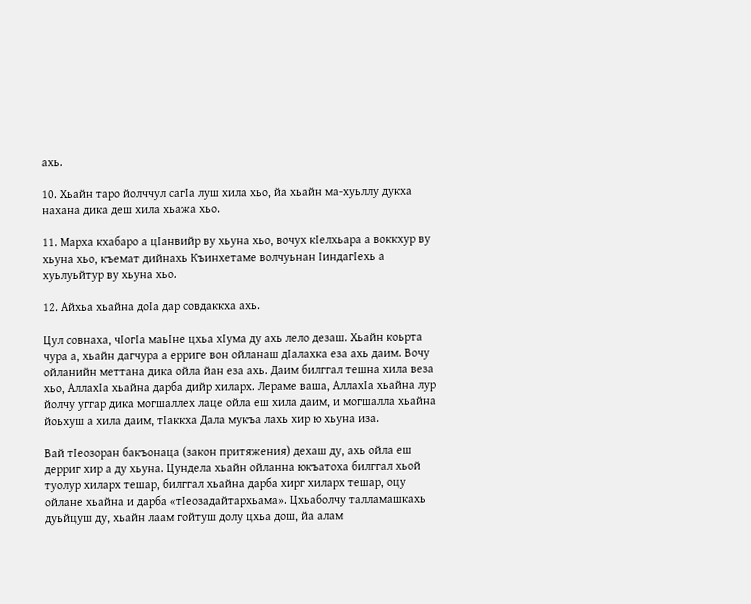ахь.

10. Хьайн таро йолччул сагIа луш хила хьо, йа хьайн ма-хуьллу дукха нахана дика деш хила хьажа хьо.

11. Марха кхабаро а цIанвийр ву хьуна хьо, вочух кIелхьара а воккхур ву хьуна хьо, къемат дийнахь Къинхетаме волчуьнан IиндагIехь а хуьлуьйтур ву хьуна хьо.

12. Айхьа хьайна доIа дар совдаккха ахь.

Цул совнаха, чIогIа маьIне цхьа хIума ду ахь лело дезаш. Хьайн коьрта чура а, хьайн дагчура а ерриге вон ойланаш дIалахка еза ахь даим. Вочу ойланийн меттана дика ойла йан еза ахь. Даим билггал тешна хила веза хьо, АллахIа хьайна дарба дийр хиларх. Лераме ваша, АллахIа хьайна лур йолчу уггар дика могшаллех лаце ойла еш хила даим, и могшалла хьайна йоьхуш а хила даим, тIаккха Дала мукъа лахь хир ю хьуна иза.

Вай тIеозоран бакъонаца (закон притяжения) дехаш ду, ахь ойла еш дерриг хир а ду хьуна. Цундела хьайн ойланна юкъатоха билггал хьой туолур хиларх тешар, билггал хьайна дарба хирг хиларх тешар, оцу ойлане хьайна и дарба «тIеозадайтархьама». Цхьаболчу талламашкахь дуьйцуш ду, хьайн лаам гойтуш долу цхьа дош, йа алам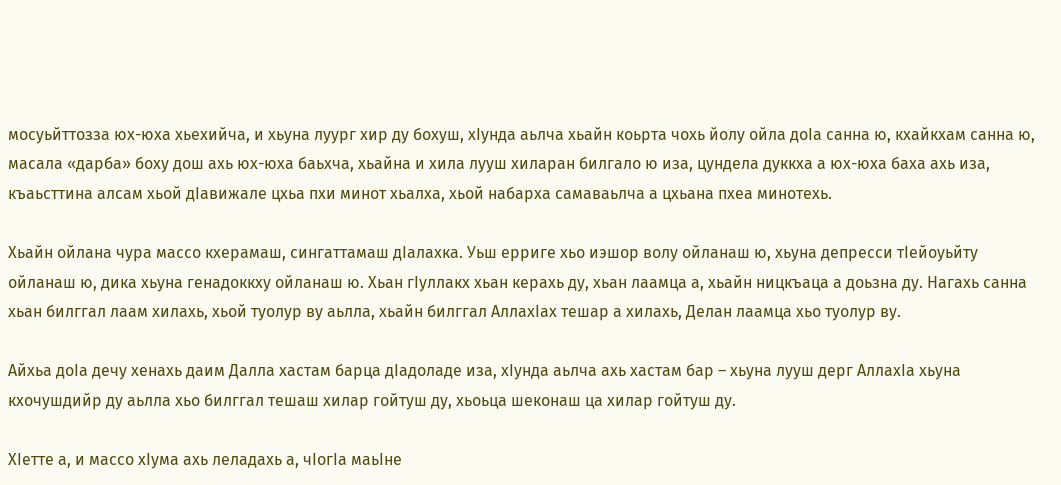мосуьйттозза юх-юха хьехийча, и хьуна луург хир ду бохуш, хIунда аьлча хьайн коьрта чохь йолу ойла доIа санна ю, кхайкхам санна ю, масала «дарба» боху дош ахь юх-юха баьхча, хьайна и хила лууш хиларан билгало ю иза, цундела дуккха а юх-юха баха ахь иза, къаьсттина алсам хьой дIавижале цхьа пхи минот хьалха, хьой набарха самаваьлча а цхьана пхеа минотехь.

Хьайн ойлана чура массо кхерамаш, сингаттамаш дIалахка. Уьш ерриге хьо иэшор волу ойланаш ю, хьуна депресси тIейоуьйту ойланаш ю, дика хьуна генадоккху ойланаш ю. Хьан гIуллакх хьан керахь ду, хьан лаамца а, хьайн ницкъаца а доьзна ду. Нагахь санна хьан билггал лаам хилахь, хьой туолур ву аьлла, хьайн билггал АллахIах тешар а хилахь, Делан лаамца хьо туолур ву.

Айхьа доIа дечу хенахь даим Далла хастам барца дIадоладе иза, хIунда аьлча ахь хастам бар – хьуна лууш дерг АллахIа хьуна кхочушдийр ду аьлла хьо билггал тешаш хилар гойтуш ду, хьоьца шеконаш ца хилар гойтуш ду.

ХIетте а, и массо хIума ахь леладахь а, чIогIа маьIне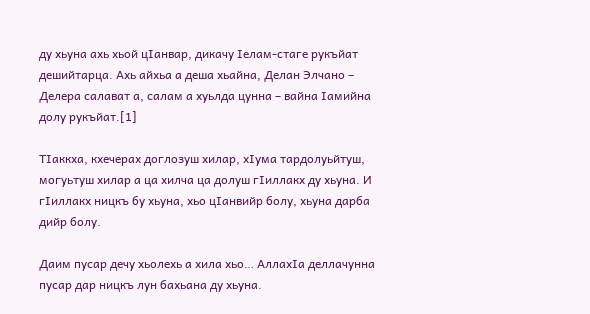ду хьуна ахь хьой цIанвар, дикачу Iелам-стаге рукъйат дешийтарца. Ахь айхьа а деша хьайна, Делан Элчано – Делера салават а, салам а хуьлда цунна – вайна Iамийна долу рукъйат.[1]

ТIаккха, кхечерах доглозуш хилар, хIума тардолуьйтуш, могуьтуш хилар а ца хилча ца долуш гIиллакх ду хьуна. И гIиллакх ницкъ бу хьуна, хьо цIанвийр болу, хьуна дарба дийр болу.

Даим пусар дечу хьолехь а хила хьо… АллахIа деллачунна пусар дар ницкъ лун бахьана ду хьуна.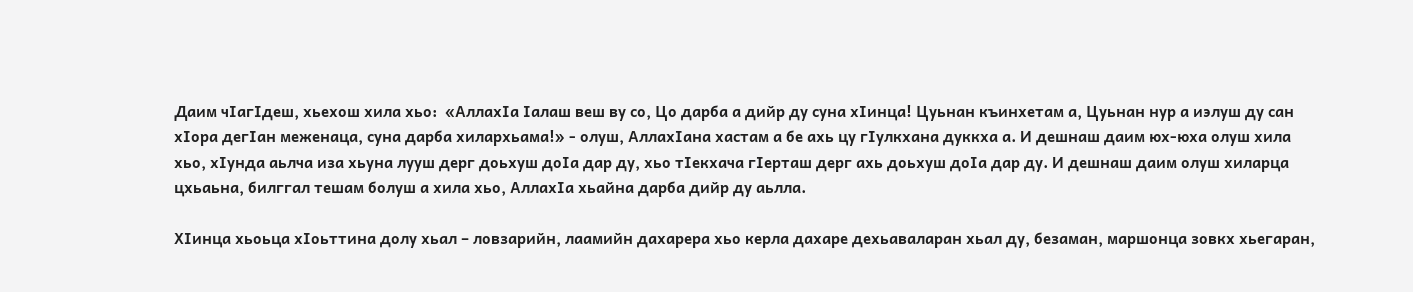Даим чIагIдеш, хьехош хила хьо:  «АллахIа Iалаш веш ву со, Цо дарба а дийр ду суна хIинца! Цуьнан къинхетам а, Цуьнан нур а иэлуш ду сан хIора дегIан меженаца, суна дарба хилархьама!» - олуш, АллахIана хастам а бе ахь цу гIулкхана дуккха а. И дешнаш даим юх-юха олуш хила хьо, хIунда аьлча иза хьуна лууш дерг доьхуш доIа дар ду, хьо тIекхача гIерташ дерг ахь доьхуш доIа дар ду. И дешнаш даим олуш хиларца цхьаьна, билггал тешам болуш а хила хьо, АллахIа хьайна дарба дийр ду аьлла.

ХIинца хьоьца хIоьттина долу хьал – ловзарийн, лаамийн дахарера хьо керла дахаре дехьаваларан хьал ду, безаман, маршонца зовкх хьегаран,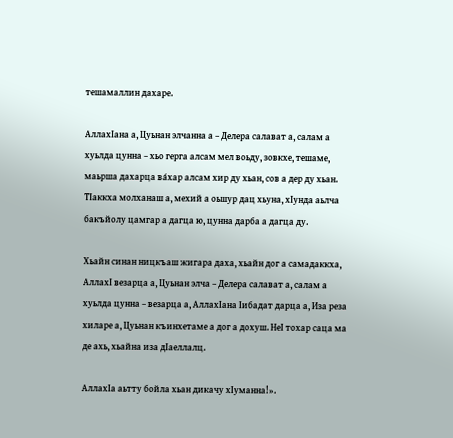тешамаллин дахаре.

АллахIана а, Цуьнан элчанна а – Делера салават а, салам а хуьлда цунна – хьо герга алсам мел воьду, зовкхе, тешаме, маьрша дахарца ва́хар алсам хир ду хьан, сов а дер ду хьан. ТIаккха молханаш а, мехий а оьшур дац хьуна, хIунда аьлча бакъйолу цамгар а дагца ю, цунна дарба а дагца ду.

Хьайн синан ницкъаш жигара даха, хьайн дог а самадаккха, АллахI везарца а, Цуьнан элча – Делера салават а, салам а хуьлда цунна – везарца а, АллахIана Iибадат дарца а, Иза реза хиларе а, Цуьнан къинхетаме а дог а дохуш. НеI тохар саца ма де ахь, хьайна иза дIаеллалц.

АллахIа аьтту бойла хьан дикачу хIуманна!».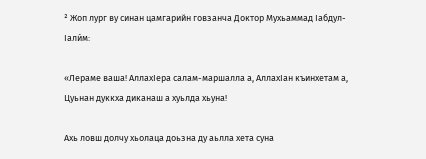² Жоп лург ву синан цамгарийн говзанча Доктор Мухьаммад Iабдул-Iали́м:

«Лераме ваша! АллахIера салам-маршалла а, АллахIан къинхетам а, Цуьнан дуккха диканаш а хуьлда хьуна!

Ахь ловш долчу хьолаца доьзна ду аьлла хета суна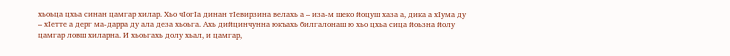хьоьца цхьа синан цамгар хилар. Хьо чIогIа динан тIевирзина велахь а – иза-м шеко йоцуш хаза а, дика а хIума ду – хIетте а дерг ма-дарра ду ала деза хьоьга. Ахь дийцинчунна юкъахь билгалонаш ю хьо цхьа сица йоьзна йолу цамгар ловш хиларна. И хьоьгахь долу хьал, и цамгар,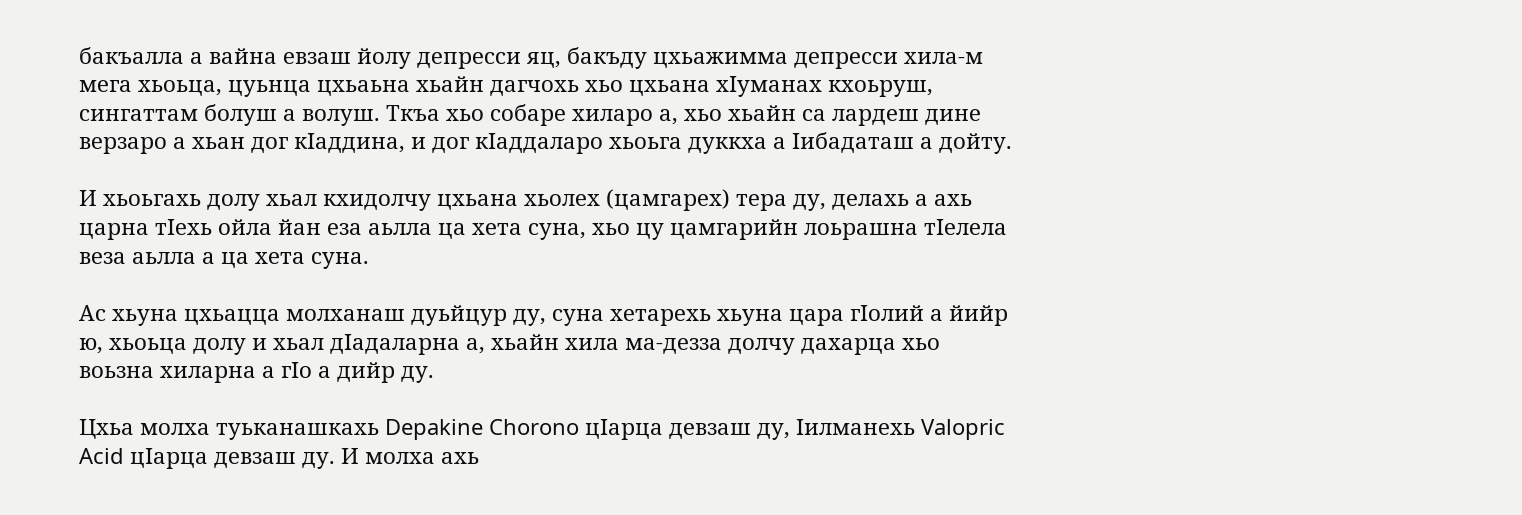бакъалла а вайна евзаш йолу депресси яц, бакъду цхьажимма депресси хила-м мега хьоьца, цуьнца цхьаьна хьайн дагчохь хьо цхьана хIуманах кхоьруш, сингаттам болуш а волуш. Ткъа хьо собаре хиларо а, хьо хьайн са лардеш дине верзаро а хьан дог кIаддина, и дог кIаддаларо хьоьга дуккха а Iибадаташ а дойту.

И хьоьгахь долу хьал кхидолчу цхьана хьолех (цамгарех) тера ду, делахь а ахь царна тIехь ойла йан еза аьлла ца хета суна, хьо цу цамгарийн лоьрашна тIелела веза аьлла а ца хета суна.

Ас хьуна цхьацца молханаш дуьйцур ду, суна хетарехь хьуна цара гIолий а йийр ю, хьоьца долу и хьал дIадаларна а, хьайн хила ма-дезза долчу дахарца хьо воьзна хиларна а гIо а дийр ду.

Цхьа молха туьканашкахь Depakine Chorono цIарца девзаш ду, Iилманехь Valopric Acid цIарца девзаш ду. И молха ахь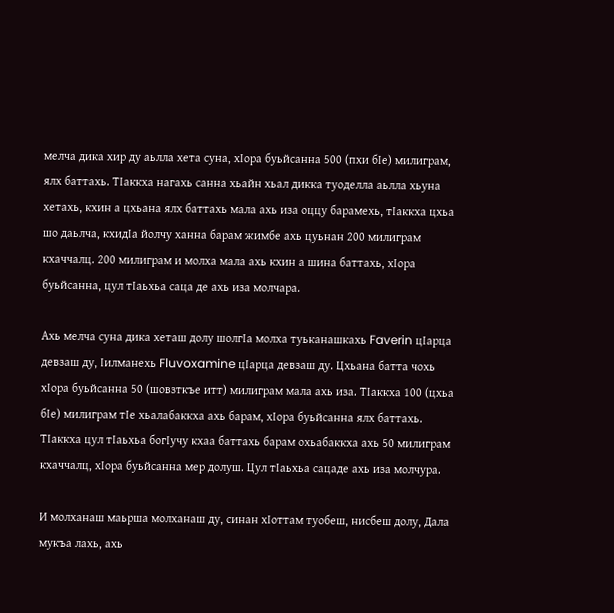мелча дика хир ду аьлла хета суна, хIора буьйсанна 500 (пхи бIе) милиграм, ялх баттахь. ТIаккха нагахь санна хьайн хьал дикка туоделла аьлла хьуна хетахь, кхин а цхьана ялх баттахь мала ахь иза оццу барамехь, тIаккха цхьа шо даьлча, кхидIа йолчу ханна барам жимбе ахь цуьнан 200 милиграм кхаччалц. 200 милиграм и молха мала ахь кхин а шина баттахь, хIора буьйсанна, цул тIаьхьа саца де ахь иза молчара.

Ахь мелча суна дика хеташ долу шолгIа молха туьканашкахь Faverin цIарца девзаш ду, Iилманехь Fluvoxamine цIарца девзаш ду. Цхьана батта чохь хIора буьйсанна 50 (шовзткъе итт) милиграм мала ахь иза. ТIаккха 100 (цхьа бIе) милиграм тIе хьалабаккха ахь барам, хIора буьйсанна ялх баттахь. ТIаккха цул тIаьхьа богIучу кхаа баттахь барам охьабаккха ахь 50 милиграм кхаччалц, хIора буьйсанна мер долуш. Цул тIаьхьа сацаде ахь иза молчура.

И молханаш маьрша молханаш ду, синан хIоттам туобеш, нисбеш долу, Дала мукъа лахь, ахь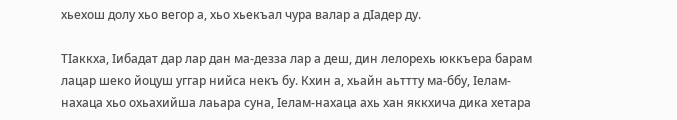хьехош долу хьо вегор а, хьо хьекъал чура валар а дIадер ду.

ТIаккха, Iибадат дар лар дан ма-дезза лар а деш, дин лелорехь юккъера барам лацар шеко йоцуш уггар нийса некъ бу. Кхин а, хьайн аьттту ма-ббу, Iелам-нахаца хьо охьахийша лаьара суна, Iелам-нахаца ахь хан яккхича дика хетара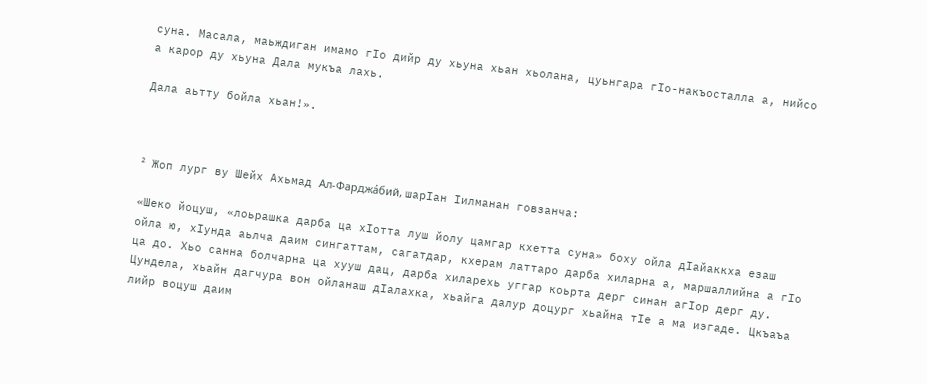суна. Масала, маьждиган имамо гIо дийр ду хьуна хьан хьолана, цуьнгара гIо-накъосталла а, нийсо а карор ду хьуна Дала мукъа лахь.

Дала аьтту бойла хьан!».



² Жоп лург ву Шейх Ахьмад Ал-Фарджа́бий, шарIан Iилманан говзанча:

«Шеко йоцуш, «лоьрашка дарба ца хIотта луш йолу цамгар кхетта суна» боху ойла дIайаккха езаш ойла ю, хIунда аьлча даим сингаттам, сагатдар, кхерам латтаро дарба хиларна а, маршаллийна а гIо ца до. Хьо санна болчарна ца хууш дац, дарба хиларехь уггар коьрта дерг синан агIор дерг ду. Цундела, хьайн дагчура вон ойланаш дIалахка, хьайга далур доцург хьайна тIе а ма иэгаде. Цкъаъа лийр воцуш даим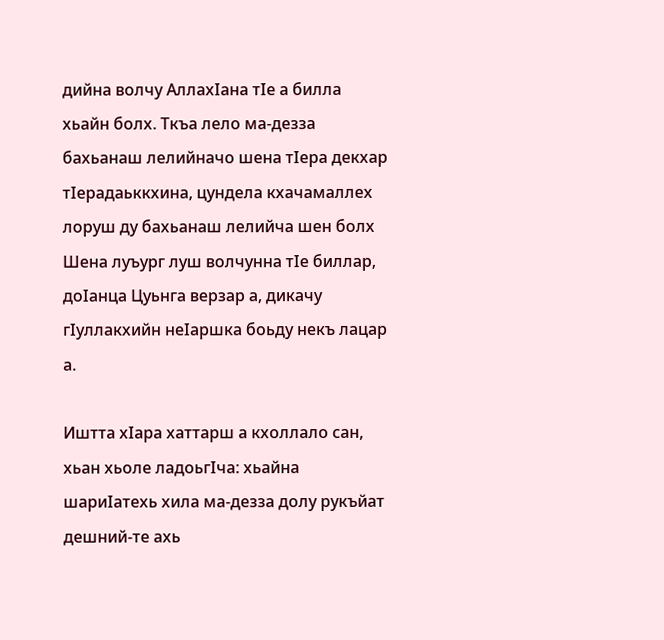дийна волчу АллахIана тIе а билла хьайн болх. Ткъа лело ма-дезза бахьанаш лелийначо шена тIера декхар тIерадаьккхина, цундела кхачамаллех лоруш ду бахьанаш лелийча шен болх Шена луъург луш волчунна тIе биллар, доIанца Цуьнга верзар а, дикачу гIуллакхийн неIаршка боьду некъ лацар а.

Иштта хIара хаттарш а кхоллало сан, хьан хьоле ладоьгIча: хьайна шариIатехь хила ма-дезза долу рукъйат дешний-те ахь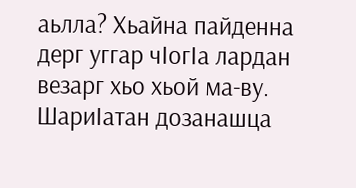аьлла? Хьайна пайденна дерг уггар чIогIа лардан везарг хьо хьой ма-ву. ШариIатан дозанашца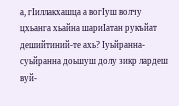а, гIиллакхашца а вогIуш волчу цхьанга хьайна шариIатан рукъйат дешийтиний-те ахь? Iуьйранна-суьйранна доьшуш долу зикр лардеш вуй-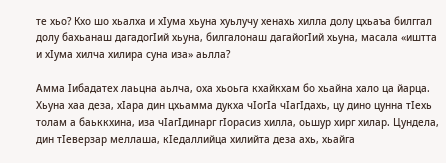те хьо? Кхо шо хьалха и хIума хьуна хуьлучу хенахь хилла долу цхьаъа билггал долу бахьанаш дагадогIий хьуна, билгалонаш дагайогIий хьуна, масала «иштта и хIума хилча хилира суна иза» аьлла?

Амма Iибадатех лаьцна аьлча, оха хьоьга кхайкхам бо хьайна хало ца йарца. Хьуна хаа деза, хIара дин цхьамма дукха чIогIа чIагIдахь, цу дино цунна тIехь толам а баьккхина, иза чIагIдинарг гIорасиз хилла, оьшур хирг хилар. Цундела, дин тIеверзар меллаша, кIедаллийца хилийта деза ахь, хьайга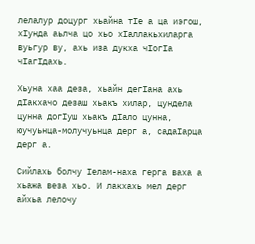лелалур доцург хьайна тIе а ца иэгош, хIунда аьлча цо хьо хIаллакьхиларга вуьгур ву, ахь иза дукха чIогIа чIагIдахь.

Хьуна хаа деза, хьайн дегIана ахь дIакхачо дезаш хьакъ хилар, цундела цунна догIуш хьакъ дIало цунна, юучуьнца-молучуьнца дерг а, садаIарца дерг а.

Сийлахь болчу Iелам-наха герга ваха а хьажа веза хьо. И лакхахь мел дерг айхьа лелочу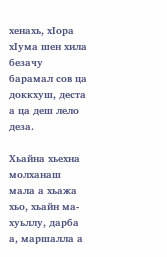хенахь, хIора хIума шен хила безачу барамал сов ца доккхуш, деста а ца деш лело деза.

Хьайна хьехна молханаш мала а хьажа хьо, хьайн ма-хуьллу, дарба а, маршалла а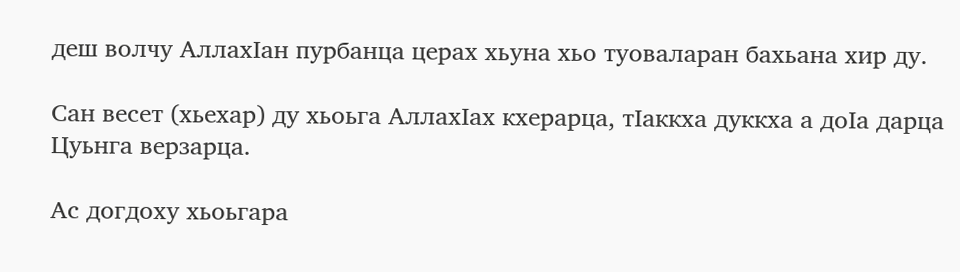деш волчу АллахIан пурбанца церах хьуна хьо туоваларан бахьана хир ду.

Сан весет (хьехар) ду хьоьга АллахIах кхерарца, тIаккха дуккха а доIа дарца Цуьнга верзарца.

Ас догдоху хьоьгара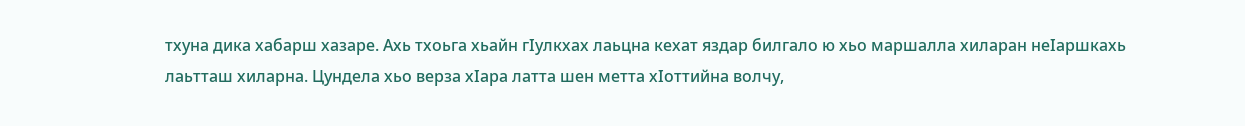тхуна дика хабарш хазаре. Ахь тхоьга хьайн гIулкхах лаьцна кехат яздар билгало ю хьо маршалла хиларан неIаршкахь лаьтташ хиларна. Цундела хьо верза хIара латта шен метта хIоттийна волчу,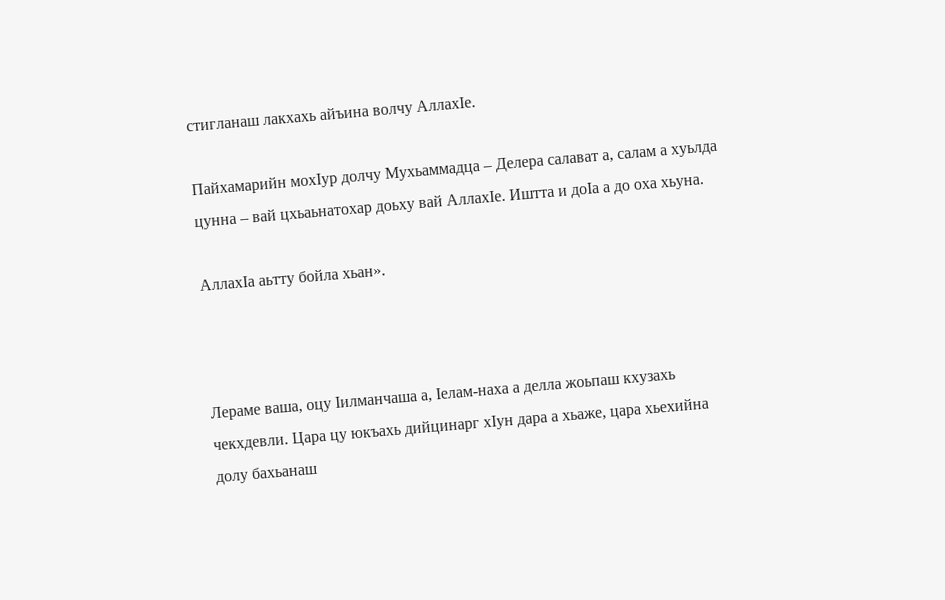стигланаш лакхахь айъина волчу АллахIе.

Пайхамарийн мохIур долчу Мухьаммадца – Делера салават а, салам а хуьлда цунна – вай цхьаьнатохар доьху вай АллахIе. Иштта и доIа а до оха хьуна.

АллахIа аьтту бойла хьан».



Лераме ваша, оцу Iилманчаша а, Iелам-наха а делла жоьпаш кхузахь чекхдевли. Цара цу юкъахь дийцинарг хIун дара а хьаже, цара хьехийна долу бахьанаш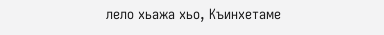лело хьажа хьо, Къинхетаме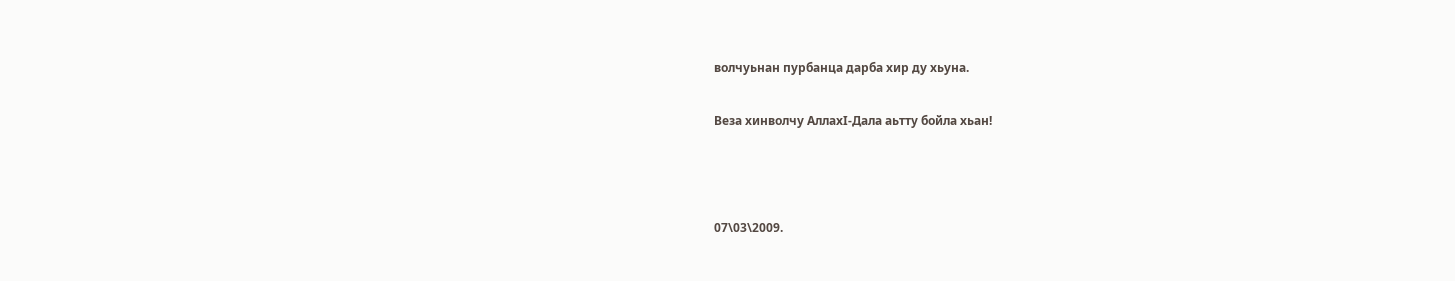волчуьнан пурбанца дарба хир ду хьуна.

Веза хинволчу АллахI-Дала аьтту бойла хьан!



07\03\2009.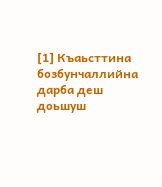[1] Къаьсттина бозбунчаллийна дарба деш доьшуш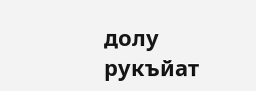долу рукъйат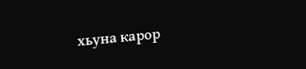хьуна карор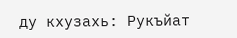ду кхузахь: Рукъйат